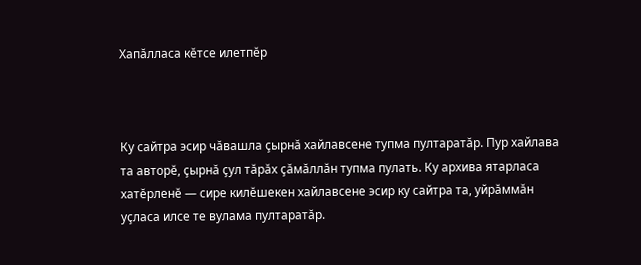Хапăлласа кĕтсе илетпĕр



Ку сайтра эсир чăвашла çырнă хайлавсене тупма пултаратăр. Пур хайлава та авторĕ, çырнă çул тăрăх çăмăллăн тупма пулать. Ку архива ятарласа хатĕрленĕ — сире килĕшекен хайлавсене эсир ку сайтра та, уйрăммăн уçласа илсе те вулама пултаратăр.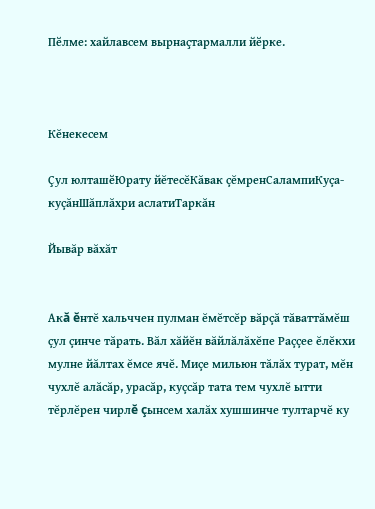Пӗлме: хайлавсем вырнаҫтармалли йӗрке.



Кĕнекесем

Ҫул юлташӗЮрату йĕтесĕКăвак çĕмренСалампиКуçа-куçăнШăплăхри аслатиТаркăн

Йывăр вăхăт


Акă ĕнтĕ хальччен пулман ĕмĕтсĕр вăрçă тăваттăмĕш çул çинче тăрать. Вăл хăйĕн вăйлăлăхĕпе Раççее ĕлĕкхи мулне йăлтах ĕмсе ячĕ. Миçе мильюн тăлăх турат, мĕн чухлĕ алăсăр, урасăр, куçсăр тата тем чухлĕ ытти тĕрлĕрен чирлĕ çынсем халăх хушшинче тултарчĕ ку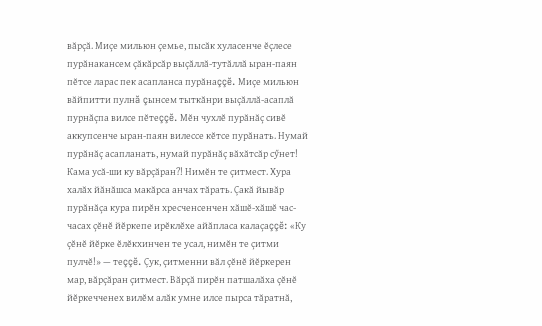вăрçă. Миçе мильюн çемье, пысăк хуласенче ĕçлесе пурăнакансем çăкăрсăр выçăллă-тутăллă ыран-паян пĕтсе ларас пек асапланса пурăнаççĕ. Миçе мильюн вăйпитти пулнă çынсем тыткăнри выçăллă-асаплă пурнăçпа вилсе пĕтеççĕ. Мĕн чухлĕ пурăнăç сивĕ аккупсенче ыран-паян вилессе кĕтсе пурăнать. Нумай пурăнăç асапланать, нумай пурăнăç вăхăтсăр сӳнет! Кама усă-ши ку вăрçăран?! Нимĕн те çитмест. Хура халăх йăнăшса макăрса анчах тăрать. Çакă йывăр пурăнăçа кура пирĕн хресченсенчен хăшĕ-хăшĕ час-часах çĕнĕ йĕркепе ирĕклĕхе айăпласа калаçаççĕ: «Ку çĕнĕ йĕрке ĕлĕкхинчен те усал, нимĕн те çитми пулчĕ!» — теççĕ. Çук, çитменни вăл çĕнĕ йĕркерен мар, вăрçăран çитмест. Вăрçă пирĕн патшалăха çĕнĕ йĕркечченех вилĕм алăк умне илсе пырса тăратнă,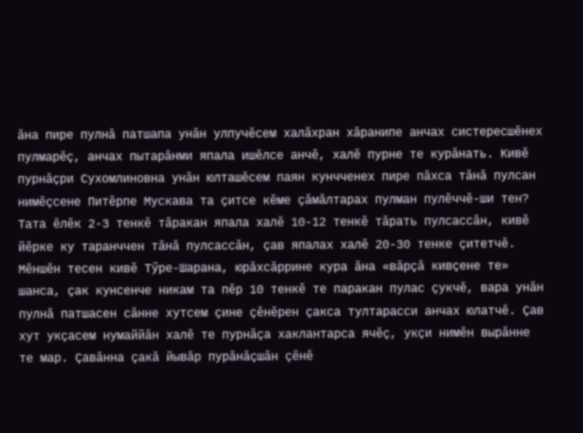ăна пире пулнă патшапа унăн улпучĕсем халăхран хăранипе анчах систересшĕнех пулмарĕç, анчах пытарăнми япала ишĕлсе анчĕ, халĕ пурне те курăнать. Кивĕ пурнăçри Сухомлиновна унăн юлташĕсем паян кунчченех пире пăхса тăнă пулсан нимĕçсене Питĕрпе Мускава та çитсе кĕме çăмăлтарах пулман пулĕччĕ-ши тен? Тата ĕлĕк 2-3 тенкĕ тăракан япала халĕ 10-12 тенкĕ тăрать пулсассăн, кивĕ йĕрке ку таранччен тăнă пулсассăн, çав япалах халĕ 20-30 тенке çитетчĕ. Мĕншĕн тесен кивĕ Тӳре-Шарана, юрăхсăррине кура ăна «вăрçă кивçене те» шанса, çак кунсенче никам та пĕр 10 тенкĕ те паракан пулас çукчĕ, вара унăн пулнă патшасен сăнне хутсем çине çĕнĕрен çакса тултарасси анчах юлатчĕ. Çав хут укçасем нумаййăн халĕ те пурнăçа хаклантарса ячĕç, укçи нимĕн вырăнне те мар. Çавăнна çакă йывăр пурăнăçшăн çĕнĕ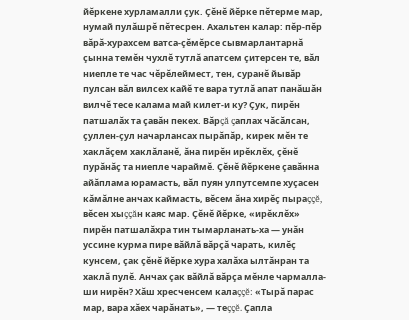йĕркене хурламалли çук. Çĕнĕ йĕрке пĕтерме мар, нумай пулăшрĕ пĕтесрен. Ахальтен калар: пĕр-пĕр вăрă-хурахсем ватса-çĕмĕрсе сывмарлантарнă çынна темĕн чухлĕ тутлă апатсем çитерсен те, вăл ниепле те час чĕрĕлеймест, тен, суранĕ йывăр пулсан вăл вилсех кайĕ те вара тутлă апат панăшăн вилчĕ тесе калама май килет-и ку? Çук, пирĕн патшалăх та çавăн пекех. Вăрçă çаплах чăсăлсан, çуллен-çул начарлансах пырăпăр, кирек мĕн те хаклăçем хаклăланĕ, ăна пирĕн ирĕклĕх, çĕнĕ пурăнăç та ниепле чараймĕ. Çĕнĕ йĕркене çавăнна айăплама юрамасть, вăл пуян улпутсемпе хуçасен кăмăлне анчах каймасть, вĕсем ăна хирĕç пыраççĕ, вĕсен хыççăн каяс мар. Çĕнĕ йĕрке, «ирĕклĕх» пирĕн патшалăхра тин тымарланать-ха — унăн уссине курма пире вăйлă вăрçă чарать, килĕç кунсем, çак çĕнĕ йĕрке хура халăха ылтăнран та хаклă пулĕ. Анчах çак вăйлă вăрçа мĕнле чармалла-ши нирĕн? Хăш хресченсем калаççĕ: «Тырă парас мар, вара хăех чарăнать», — теççĕ. Çапла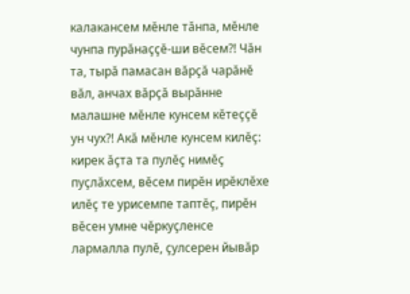калакансем мĕнле тăнпа, мĕнле чунпа пурăнаççĕ-ши вĕсем?! Чăн та, тырă памасан вăрçă чарăнĕ вăл, анчах вăрçă вырăнне малашне мĕнле кунсем кĕтеççĕ ун чух?! Акă мĕнле кунсем килĕç: кирек ăçта та пулĕç нимĕç пуçлăхсем, вĕсем пирĕн ирĕклĕхе илĕç те урисемпе таптĕç, пирĕн вĕсен умне чĕркуçленсе лармалла пулĕ, çулсерен йывăр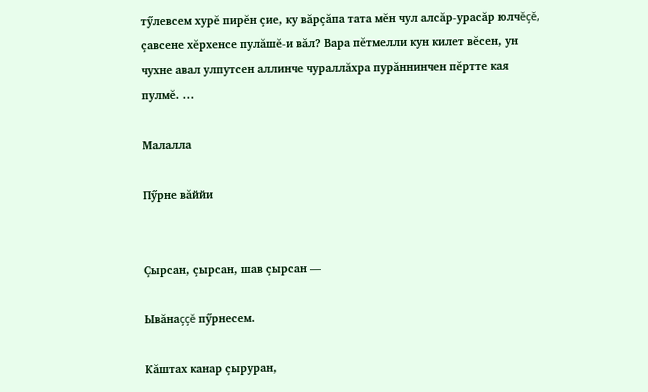тӳлевсем хурĕ пирĕн çие, ку вăрçăпа тата мĕн чул алсăр-урасăр юлчĕçĕ, çавсене хĕрхенсе пулăшĕ-и вăл? Вара пĕтмелли кун килет вĕсен, ун чухне авал улпутсен аллинче чураллăхра пурăннинчен пĕртте кая пулмĕ. ...

Малалла

Пӳрне вăййи


Çырсан, çырсан, шав çырсан —

Ывăнаççĕ пӳрнесем.

Кăштах канар çыруран,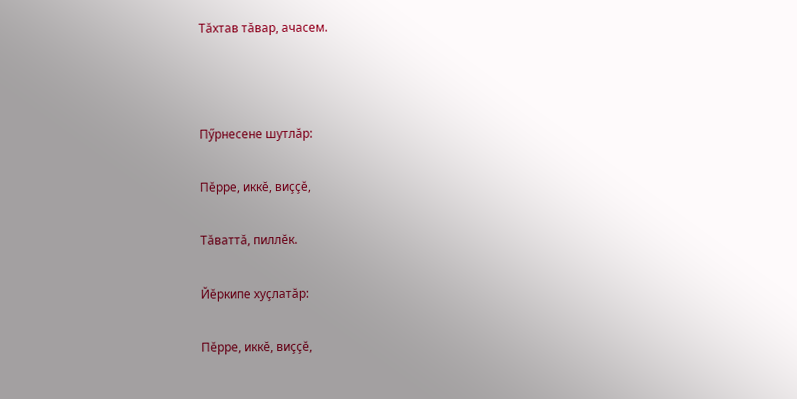Тăхтав тăвар, ачасем.



Пӳрнесене шутлăр:

Пĕрре, иккĕ, виççĕ,

Тăваттă, пиллĕк.

Йĕркипе хуçлатăр:

Пĕрре, иккĕ, виççĕ,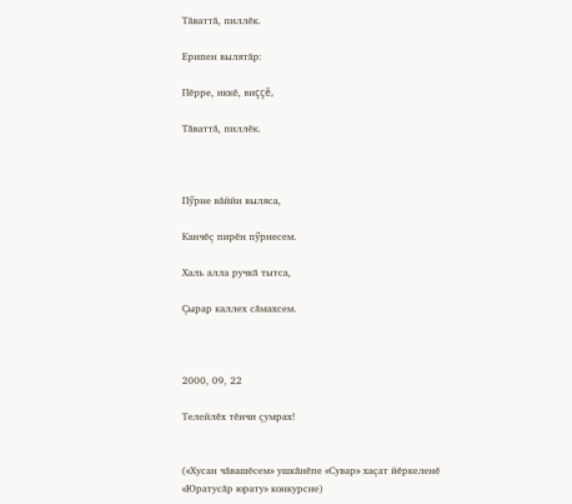Тăваттă, пиллĕк.

Ерипен вылятăр:

Пĕрре, иккĕ, виççĕ,

Тăваттă, пиллĕк.



Пӳрне вăййи выляса,

Канчĕç пирĕн пӳрнесем.

Халь алла ручкă тытса,

Çырар каллех сăмахсем.



2000, 09, 22

Телейлĕх тĕнчи çумрах!


(«Хусан чăвашĕсем» ушкăнĕпе «Сувар» хаçат йĕркеленĕ «Юратусăр юрату» конкурсне)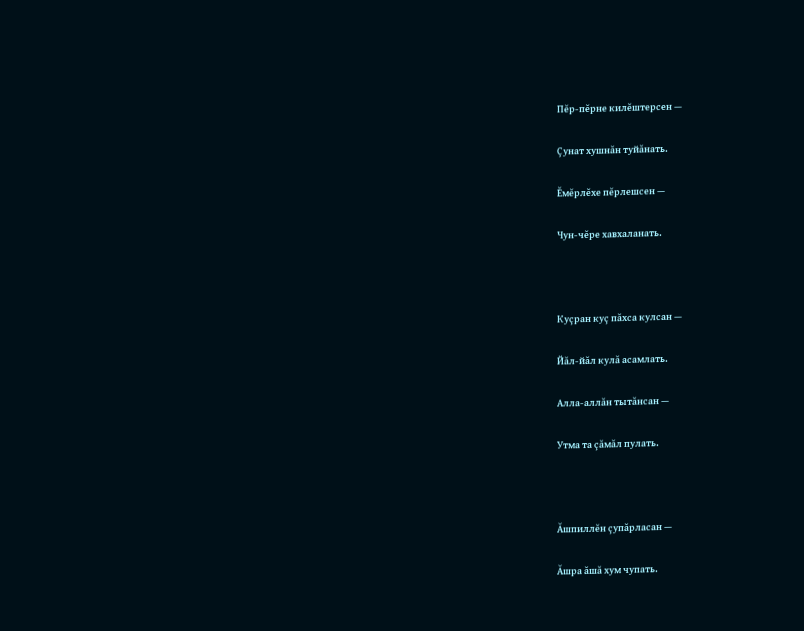Пĕр-пĕрне килĕштерсен —

Çунат хушнăн туйăнать.

Ĕмĕрлĕхе пĕрлешсен —

Чун-чĕре хавхаланать.



Куçран куç пăхса кулсан —

Йăл-йăл кулă асамлать.

Алла-аллăн тытăнсан —

Утма та çăмăл пулать.



Ăшпиллĕн çупăрласан —

Ăшра ăшă хум чупать.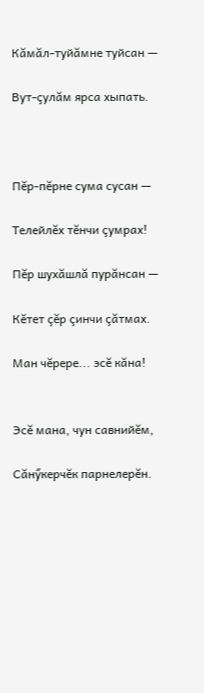Кăмăл-туйăмне туйсан —

Вут-çулăм ярса хыпать.



Пĕр-пĕрне сума сусан —

Телейлĕх тĕнчи çумрах!

Пĕр шухăшлă пурăнсан —

Кĕтет çĕр çинчи çăтмах.

Ман чĕрере... эсĕ кăна!


Эсĕ мана, чун савнийĕм,

Сăнӳкерчĕк парнелерĕн.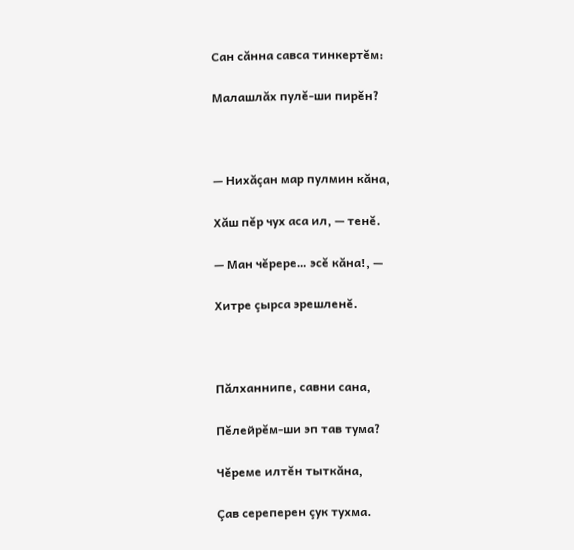Сан сăнна савса тинкертĕм:

Малашлăх пулĕ-ши пирĕн?



— Нихăçан мар пулмин кăна,

Хăш пĕр чух аса ил, — тенĕ.

— Ман чĕрере… эсĕ кăна!, —

Хитре çырса эрешленĕ.



Пăлханнипе, савни сана,

Пĕлейрĕм-ши эп тав тума?

Чĕреме илтĕн тыткăна,

Çав сереперен çук тухма.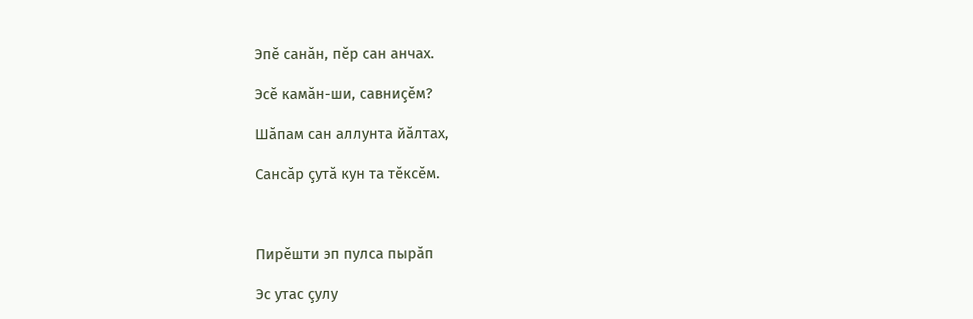Эпĕ санăн, пĕр сан анчах.

Эсĕ камăн-ши, савниçĕм?

Шăпам сан аллунта йăлтах,

Сансăр çутă кун та тĕксĕм.



Пирĕшти эп пулса пырăп

Эс утас çулу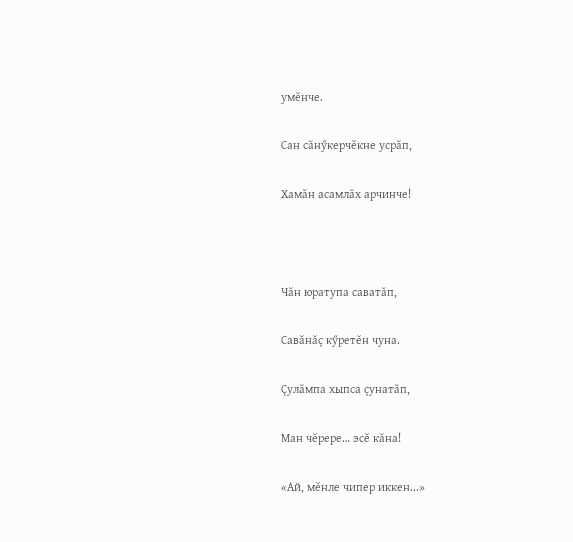умĕнче.

Сан сăнӳкерчĕкне усрăп,

Хамăн асамлăх арчинче!



Чăн юратупа саватăп,

Савăнăç кӳретĕн чуна.

Çулăмпа хыпса çунатăп,

Ман чĕрере… эсĕ кăна!

«Ай, мĕнле чипер иккен...»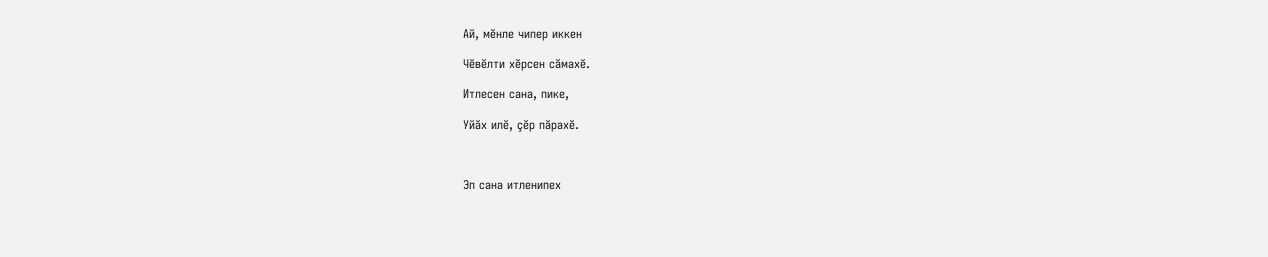Ай, мĕнле чипер иккен

Чĕвĕлти хĕрсен сăмахĕ.

Итлесен сана, пике,

Уйăх илĕ, çĕр пăрахĕ.



Эп сана итленипех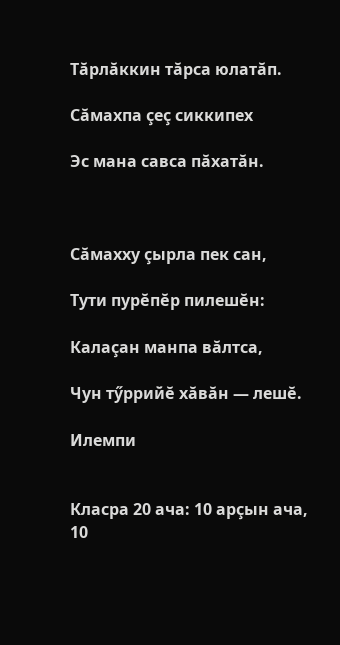Тăрлăккин тăрса юлатăп.

Сăмахпа çеç сиккипех

Эс мана савса пăхатăн.



Сăмахху çырла пек сан,

Тути пурĕпĕр пилешĕн:

Калаçан манпа вăлтса,

Чун тӳррийĕ хăвăн — лешĕ.

Илемпи


Класра 20 ача: 10 арçын ача, 10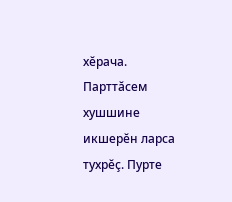хĕрача. Парттăсем хушшине икшерĕн ларса тухрĕç. Пурте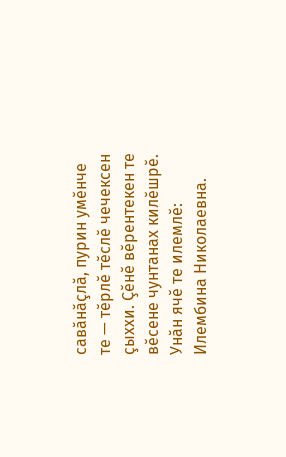савăнăçлă, пурин умĕнче те — тĕрлĕ тĕслĕ чечексен çыххи. Çĕнĕ вĕрентекен те вĕсене чунтанах килĕшрĕ. Унăн ячĕ те илемлĕ: Илембина Николаевна.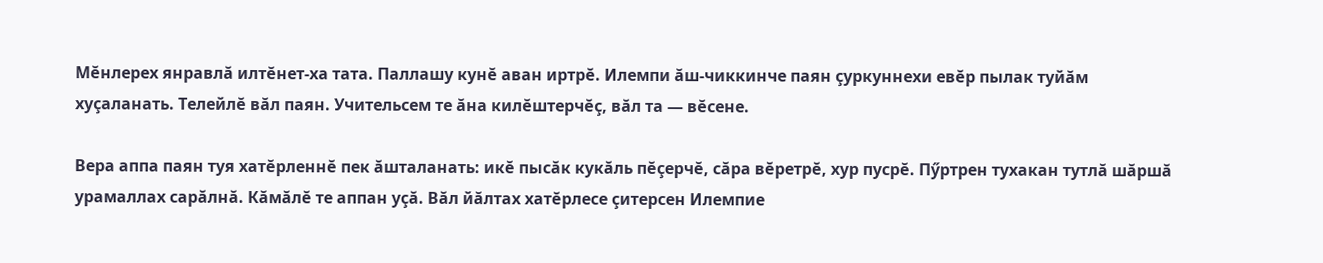Мĕнлерех янравлă илтĕнет-ха тата. Паллашу кунĕ аван иртрĕ. Илемпи ăш-чиккинче паян çуркуннехи евĕр пылак туйăм хуçаланать. Телейлĕ вăл паян. Учительсем те ăна килĕштерчĕç, вăл та — вĕсене.

Вера аппа паян туя хатĕрленнĕ пек ăшталанать: икĕ пысăк кукăль пĕçерчĕ, сăра вĕретрĕ, хур пусрĕ. Пӳртрен тухакан тутлă шăршă урамаллах сарăлнă. Кăмăлĕ те аппан уçă. Вăл йăлтах хатĕрлесе çитерсен Илемпие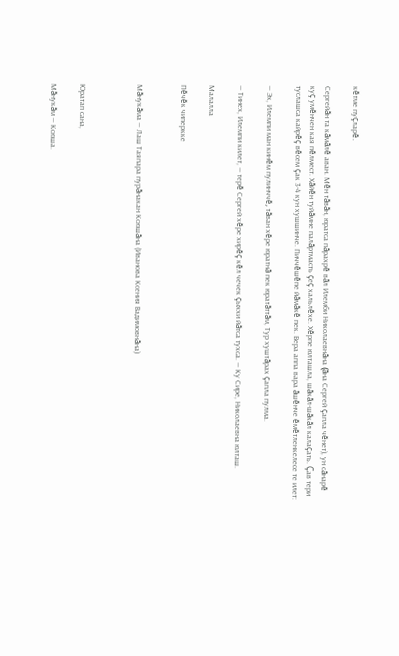кĕтме пуçларĕ.

Сергейăн та кăмăлĕ аван. Мĕн тăвăн, юратса пăрахрĕ вăл Илемби Николаевнăна (ăна Сергей çапла чĕнет), ун сăнарĕ куç умĕнчен кая пĕлмест. Хăйĕн туйăмне палăртмасть çеç хальлĕхе. Хĕрпе юлташла, шăкăл-шăкăл калаçать. Çав тери туслашса кайрĕç вĕсем çак 3-4 кун хушшинче. Пиччĕшĕпе йăмăкĕ пек. Вера аппа вара ăшĕнче ĕмĕтленкелесе те илет:

— Эх, Илемпи ман кинĕм пулинччĕ, тăван хĕре юратнă пек юратăттăм, Тур хуштăрах çапла пулма.

— Тинех, Илемпи килет, — терĕ Сергей хĕре хирĕç кĕл чечек çыххи йăтса тухса. — Ку Сире, Николаевна юлташ.

Малалла

Пĕчĕк чиперкке


Мăнукăма — Лаш Таяпара пурăнакан Ксюшăна (Иванова Ксения Вадимовнăна)



Юратап сана,

Мăнукăм — Ксюша.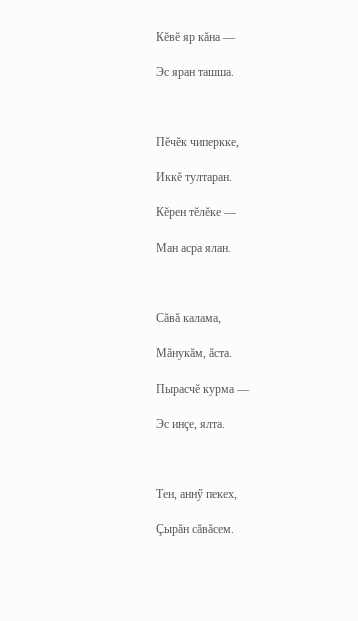Кĕвĕ яр кăна —

Эс яран ташша.



Пĕчĕк чиперкке,

Иккĕ тултаран.

Кĕрен тĕлĕке —

Ман асра ялан.



Сăвă калама,

Мăнукăм, ăста.

Пырасчĕ курма —

Эс инçе, ялта.



Тен, аннӳ пекех,

Çырăн сăвăсем.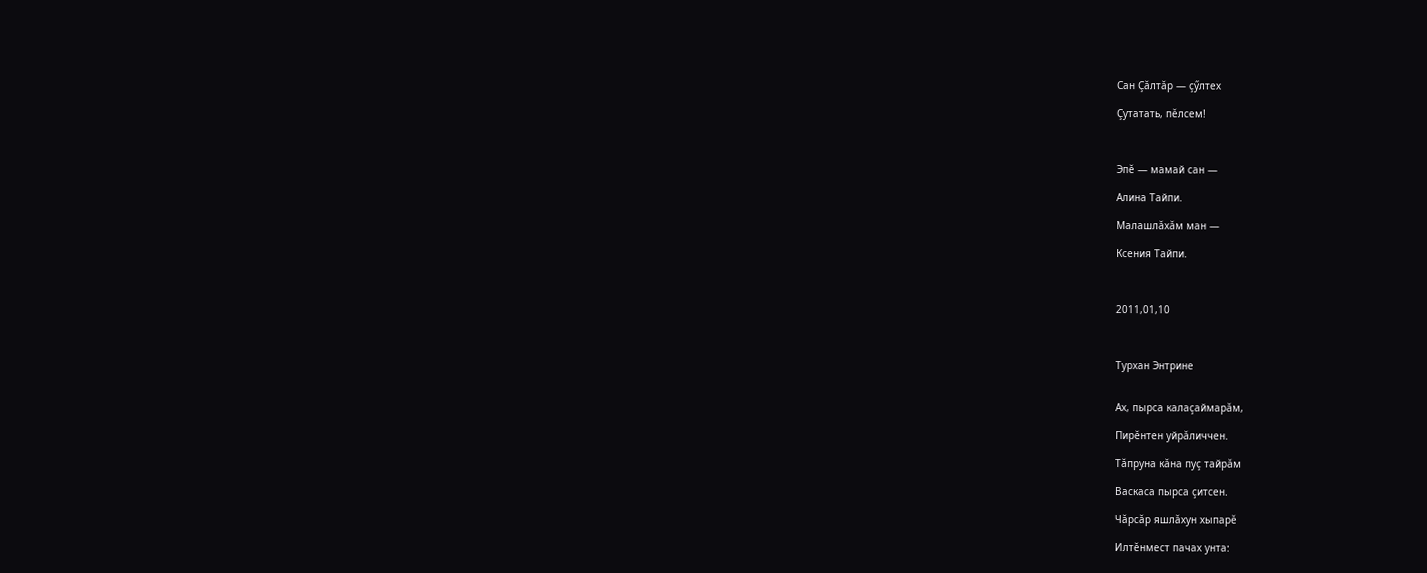Сан Çăлтăр — çӳлтех

Çутатать, пĕлсем!



Эпĕ — мамай сан —

Алина Тайпи.

Малашлăхăм ман —

Ксения Тайпи.



2011,01,10



Турхан Энтрине


Ах, пырса калаçаймарăм,

Пирĕнтен уйрăличчен.

Тăпруна кăна пуç тайрăм

Васкаса пырса çитсен.

Чăрсăр яшлăхун хыпарĕ

Илтĕнмест пачах унта: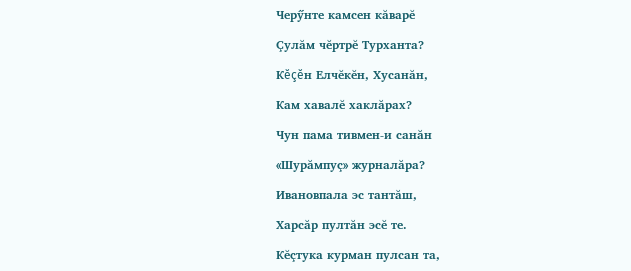Черӳнте камсен кăварĕ

Çулăм чĕртрĕ Турханта?

Кĕçĕн Елчĕкĕн, Хусанăн,

Кам хавалĕ хаклăрах?

Чун пама тивмен-и санăн

«Шурăмпуç» журналăра?

Ивановпала эс тантăш,

Харсăр пултăн эсĕ те.

Кĕçтука курман пулсан та,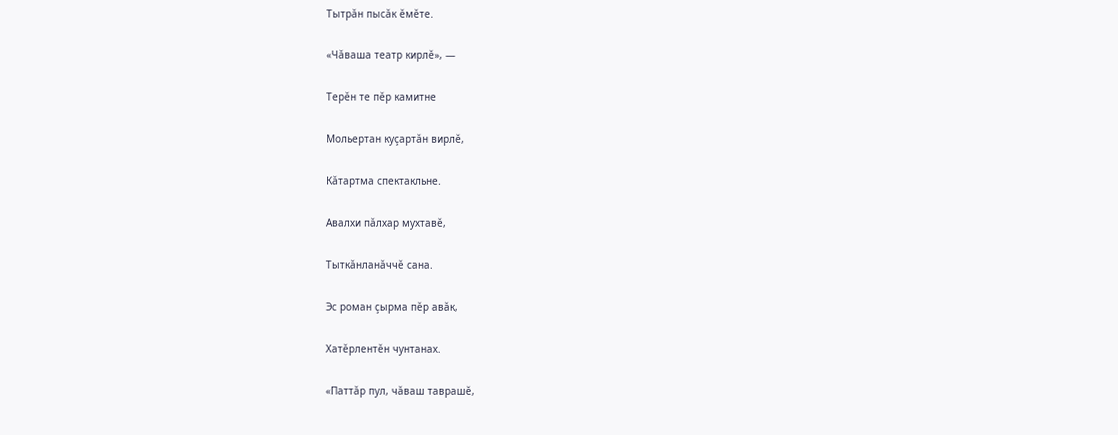Тытрăн пысăк ĕмĕте.

«Чăваша театр кирлĕ», —

Терĕн те пĕр камитне

Мольертан куçартăн вирлĕ,

Кăтартма спектакльне.

Авалхи пăлхар мухтавĕ,

Тыткăнланăччĕ сана.

Эс роман çырма пĕр авăк,

Хатĕрлентĕн чунтанах.

«Паттăр пул, чăваш таврашĕ,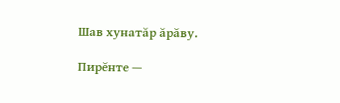Шав хунатăр ăрăву.

Пирĕнте —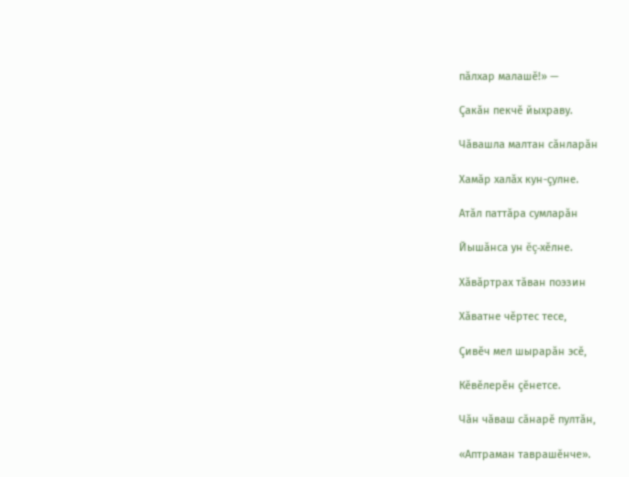пăлхар малашĕ!» —

Çакăн пекчĕ йыхраву.

Чăвашла малтан сăнларăн

Хамăр халăх кун-çулне.

Атăл паттăра сумларăн

Йышăнса ун ĕç-хĕлне.

Хăвăртрах тăван поэзин

Хăватне чĕртес тесе,

Çивĕч мел шырарăн эсĕ,

Кĕвĕлерĕн çĕнетсе.

Чăн чăваш сăнарĕ пултăн,

«Аптраман таврашĕнче».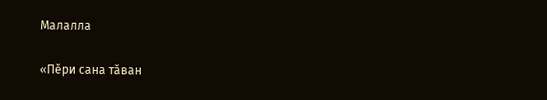Малалла

«Пĕри сана тăван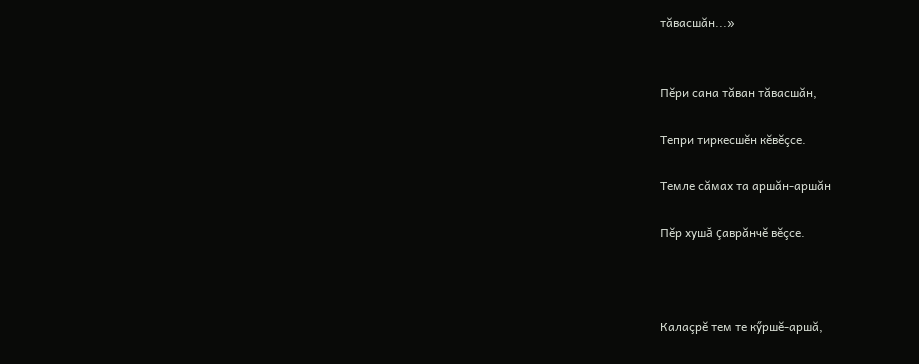тăвасшăн...»


Пĕри сана тăван тăвасшăн,

Тепри тиркесшĕн кĕвĕçсе.

Темле сăмах та аршăн-аршăн

Пĕр хушă çаврăнчĕ вĕçсе.



Калаçрĕ тем те кӳршĕ-аршă,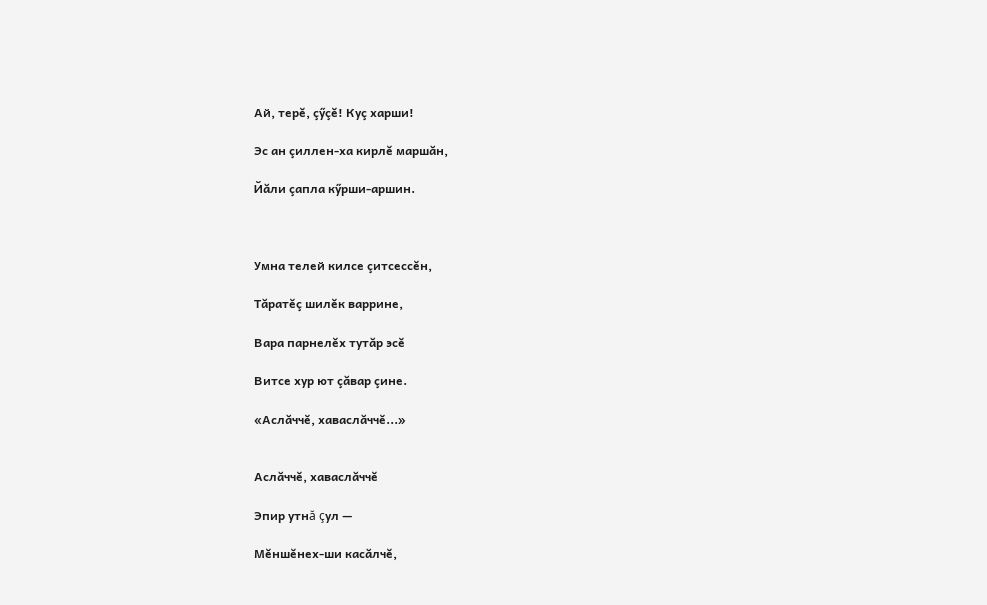Ай, терĕ, çӳçĕ! Куç харши!

Эс ан çиллен-ха кирлĕ маршăн,

Йăли çапла кӳрши-аршин.



Умна телей килсе çитсессĕн,

Тăратĕç шилĕк варрине,

Вара парнелĕх тутăр эсĕ

Витсе хур ют çăвар çине.

«Аслăччĕ, хаваслăччĕ...»


Аслăччĕ, хаваслăччĕ

Эпир утнă çул —

Мĕншĕнех-ши касăлчĕ,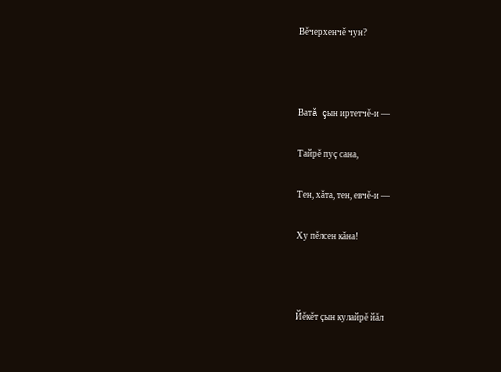Вĕчерхенчĕ чун?



Ватă çын иртетчĕ-и —

Тайрĕ пуç сана,

Тен, хăта, тен, евчĕ-и —

Ху пĕлсен кăна!



Йĕкĕт çын кулайрĕ йăл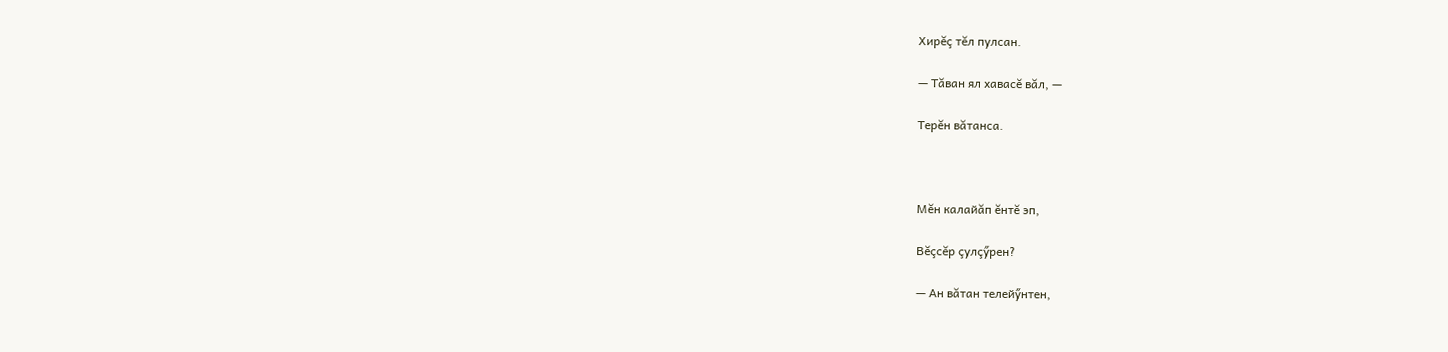Хирĕç тĕл пулсан.

— Тăван ял хавасĕ вăл, —

Терĕн вăтанса.



Мĕн калайăп ĕнтĕ эп,

Вĕçсĕр çулçӳрен?

— Ан вăтан телейӳнтен,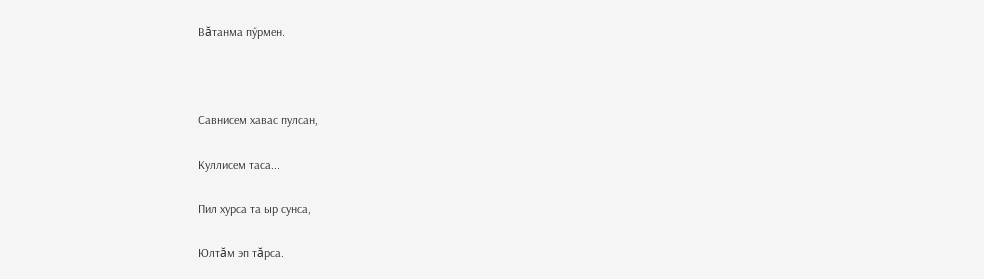Вăтанма пӳрмен.



Савнисем хавас пулсан,

Куллисем таса...

Пил хурса та ыр сунса,

Юлтăм эп тăрса.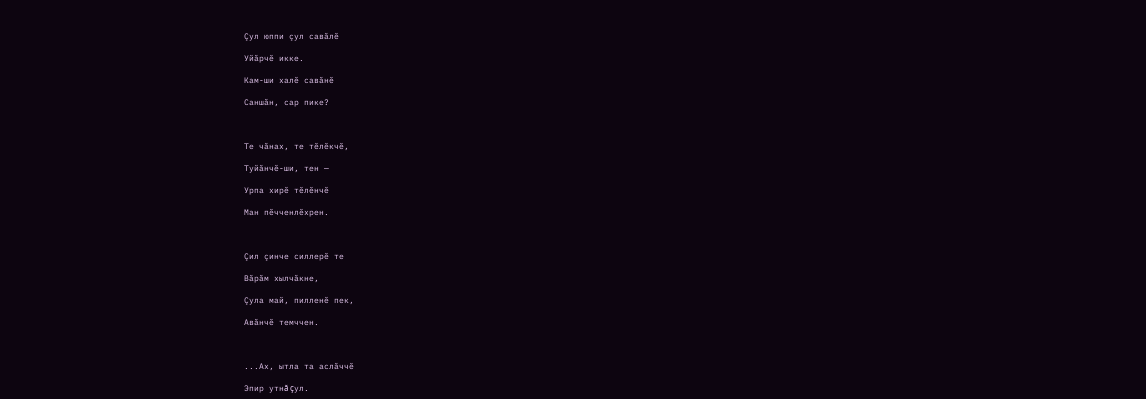Çул юппи çул савăлĕ

Уйăрчĕ икке.

Кам-ши халĕ савăнĕ

Саншăн, сар пике?



Те чăнах, те тĕлĕкчĕ,

Туйăнчĕ-ши, тен —

Урпа хирĕ тĕлĕнчĕ

Ман пĕчченлĕхрен.



Çил çинче силлерĕ те

Вăрăм хылчăкне,

Çула май, пилленĕ пек,

Авăнчĕ темччен.



...Ах, ытла та аслăччĕ

Эпир утнă çул.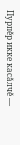Пурпĕр икке касăлчĕ —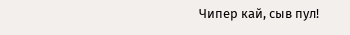Чипер кай, сыв пул!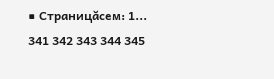■ Страницăсем: 1... 341 342 343 344 345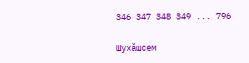346 347 348 349 ... 796

Шухăшсем